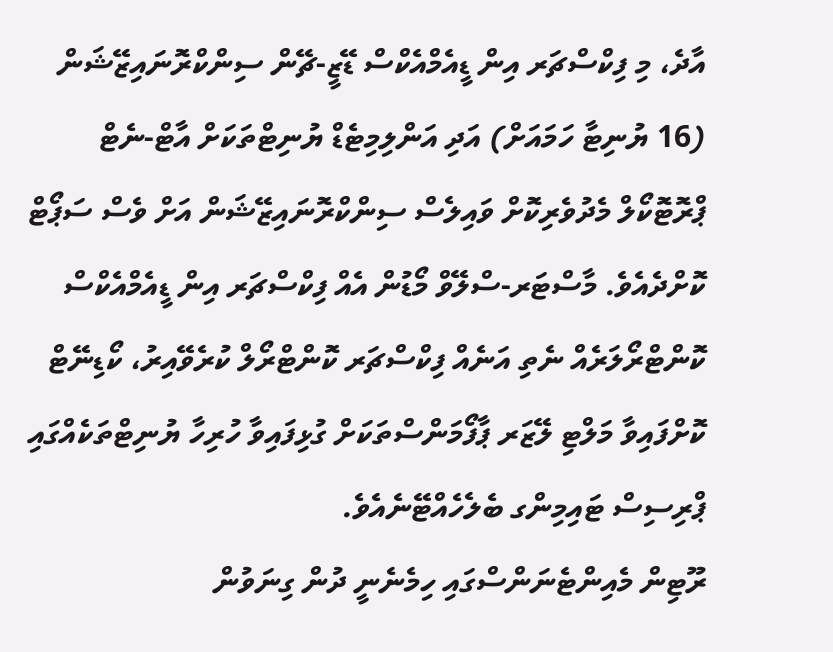އާދެ، މި ފިކްސްޗަރ އިން ޑީއެމްއެކްސް ޑޭޒީ-ޗޭން ސިންކްރޮނައިޒޭޝަން (16 ޔުނިޓާ ހަމައަށް) އަދި އަންލިމިޓެޑް ޔުނިޓްތަކަށް އާޓް-ނެޓް ޕްރޮޓޮކޯލް މެދުވެރިކޮށް ވައިލެސް ސިންކްރޮނައިޒޭޝަން އަށް ވެސް ސަޕޯޓް ކޮށްދެއެވެ. މާސްޓަރ-ސްލޭވް މޯޑުން އެއް ފިކްސްޗަރ އިން ޑީއެމްއެކްސް ކޮންޓްރޯލަރެއް ނެތި އަނެއް ފިކްސްޗަރ ކޮންޓްރޯލް ކުރެވޭއިރު، ކޯޑިނޭޓް ކޮށްފައިވާ މަލްޓި ލޭޒަރ ޕާފޯމަންސްތަކަށް ގުޅިފައިވާ ހުރިހާ ޔުނިޓްތަކެއްގައި ޕްރިސިސް ޓައިމިންގ ބެލެހެއްޓޭނެއެވެ.
ރޫޓިން މެއިންޓެނަންސްގައި ހިމެނެނީ ދުން ގިނަވުން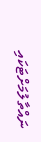ނައްތާލުމަށްޓަކައި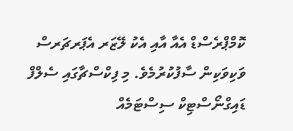ކޮމްޕްރެސްޑް އެއާ އާއި އެކު ލޭޒަރ އެޕަރޗަރސް ވަކިވަކިން ސާފުކުރުމެވެ. މި ފިކްސްޗާގައި ސެލްފް ޑައިގްނޯސްޓިކް ސިސްޓަމެއް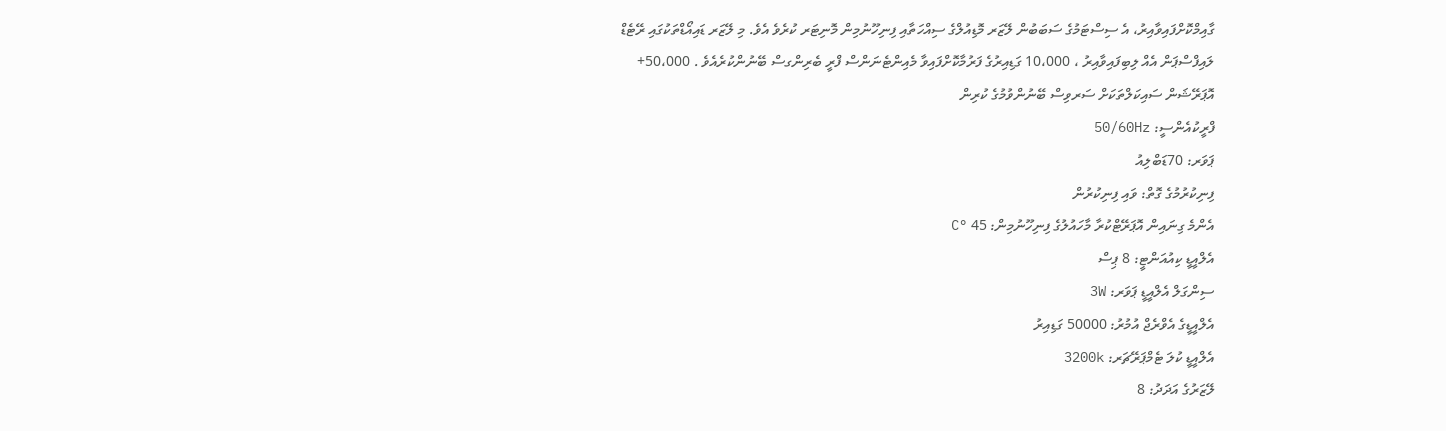ގާއިމްކޮށްފައިވާއިރު، އެ ސިސްޓަމުގެ ސަބަބުން ލޭޒަރ މޮޑިއުލްގެ ސިއްހަތާއި ފިނިހޫނުމިން މޮނިޓަރ ކުރެވެ އެވެ. މި ލޭޒަރ ޑައިއޯޑްތަކުގައި ރޭޓެޑް ލައިފްސްޕަން އެއް ލިބިފައިވާއިރު ، 10،000 ގަޑިއިރުގެ ފަރުމާކޮށްފައިވާ މެއިންޓެނަންސް ފްރީ ބެރިންގސް ބޭނުންކުރެއެވެ . 50،000+ އޮޕަރޭޝަން ސައިކަލްތަކަށް ސަރވިސް ބޭނުންވުމުގެ ކުރިން
ފްރީކުއެންސީ: 50/60Hz
ޕަވަރ: 70ޑަބްލިއު
ފިނިކުރުމުގެ ގޮތް: ވައި ފިނިކުރުން
އެންމެ ގިނައިން އޮޕަރޭޓްކުރާ މާހައުލުގެ ފިނިހޫނުމިން: 45 °C
އެލްއީޑީ ކިއުއަންޓީ: 8 ޕިސް
ސިންގަލް އެލްއީޑީ ޕަވަރ: 3W
އެލްއީޑީގެ އެވްރެޖް އުމުރު: 50000 ގަޑިއިރު
އެލްއީޑީ ކުލަ ޓެމްޕަރޭޗަރ: 3200k
ލޭޒަރުގެ އަދަދު: 8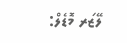ލޭޒަރ މޮޑެލް: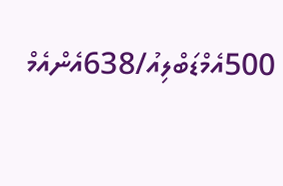500އެމްޑަބްލިއު/638އެންއެމް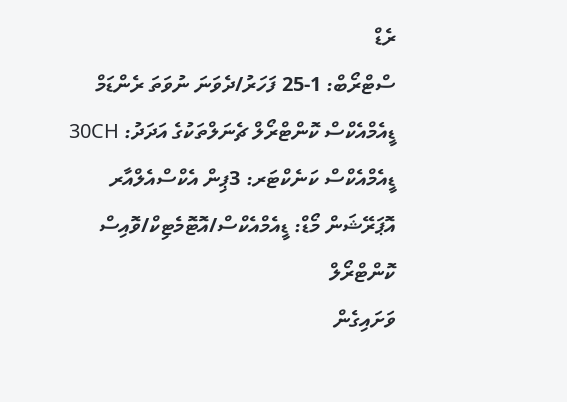ރެޑް
ސްޓްރޯބް: 1-25 ފަހަރު/ދެވަނަ ނުވަތަ ރެންޑަމް
ޑީއެމްއެކްސް ކޮންޓްރޯލް ޗެނަލްތަކުގެ އަދަދު: 30CH
ޑީއެމްއެކްސް ކަނެކްޓަރ: 3ޕިން އެކްސްއެލްއާރ
އޮޕަރޭޝަން މޯޑް: ޑީއެމްއެކްސް/އޮޓޮމެޓިކް/ވޮއިސް ކޮންޓްރޯލް
ވަށައިގެން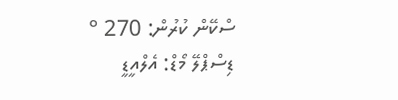ސްކޭން ކުރުން: 270 °
ޑިސްޕްލޭ މޯޑް: އެލްއީޑީ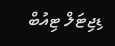ޑިޖިޓަލް ޓިއުބް